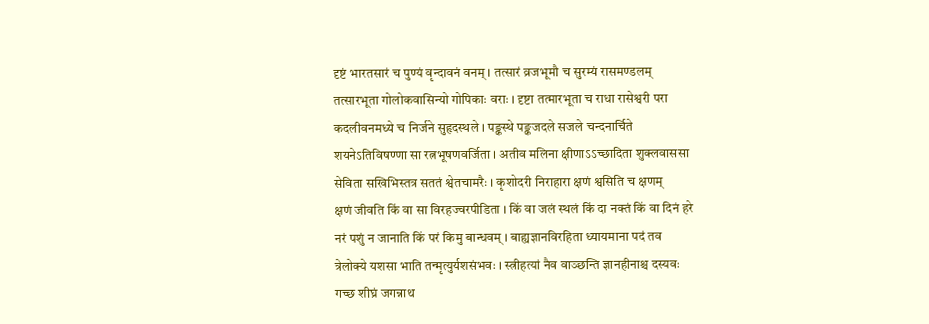दृष्टं भारतसारं च पुण्यं वृन्दावनं वनम् । तत्सारं व्रजभूमौ च सुरम्यं रासमण्डलम्
तत्सारभूता गोलोकवासिन्यो गोपिकाः वराः । दृष्टा तत्मारभूता च राधा रासेश्वरी परा
कदलीवनमध्ये च निर्जने सुहृदस्थले । पङ्कस्थे पङ्कजदले सजले चन्दनार्चिते
शयनेऽतिविषण्णा सा रत्नभूषणवर्जिता । अतीव मलिना क्षीणाऽऽच्छादिता शुक्लवाससा
सेविता सखिभिस्तत्र सततं श्वेतचामरैः । कृशोदरी निराहारा क्षणं श्वसिति च क्षणम्
क्षणं जीवति किं वा सा विरहज्वरपीडिता । किं वा जलं स्थलं किं दा नक्तं किं वा दिनं हरे
नरं पशुं न जानाति किं परं किमु बान्धवम् । बाह्यज्ञानविरहिता ध्यायमाना पदं तव
त्रेलोक्ये यशसा भाति तन्मृत्युर्यशसंभवः । स्त्रीहत्यां नैव वाञ्छन्ति ज्ञानहीनाश्च दस्यवः
गच्छ शीघ्रं जगन्नाथ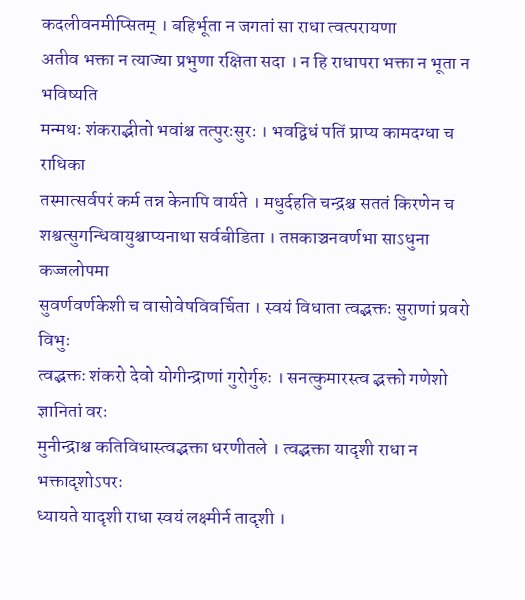कदलीवनमीप्सितम् । बहिर्भूता न जगतां सा राधा त्वत्परायणा
अतीव भक्ता न त्याज्या प्रभुणा रक्षिता सदा । न हि राधापरा भक्ता न भूता न भविष्यति
मन्मथः शंकराद्भीतो भवांश्च तत्पुरःसुरः । भवद्विधं पतिं प्राप्य कामदग्धा च राधिका
तस्मात्सर्वपरं कर्म तन्न केनापि वार्यते । मधुर्दहति चन्द्रश्च सततं किरणेन च
शश्वत्सुगन्धिवायुश्चाप्यनाथा सर्वबीडिता । तप्तकाञ्चनवर्णभा साऽधुना कज्जलोपमा
सुवर्णवर्णकेशी च वासोवेषविवर्चिता । स्वयं विधाता त्वद्भक्तः सुराणां प्रवरो विभुः
त्वद्भक्तः शंकरो देवो योगीन्द्राणां गुरोर्गुरुः । सनत्कुमारस्त्व द्भक्तो गणेशो ज्ञानितां वरः
मुनीन्द्राश्च कतिविधास्त्वद्भक्ता धरणीतले । त्वद्भक्ता यादृशी राधा न भक्तादृशोऽपरः
ध्यायते यादृशी राधा स्वयं लक्ष्मीर्न तादृशी ।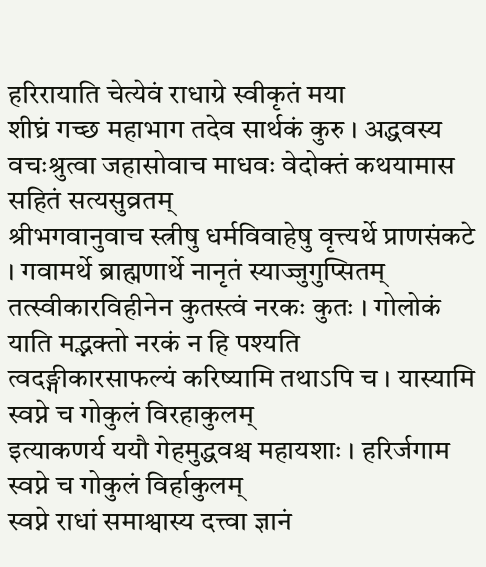हरिरायाति चेत्येवं राधाग्रे स्वीकृतं मया
शीघ्रं गच्छ महाभाग तदेव सार्थकं कुरु । अद्धवस्य वचःश्रुत्वा जहासोवाच माधवः वेदोक्तं कथयामास सहितं सत्यसुव्रतम्
श्रीभगवानुवाच स्त्रीषु धर्मविवाहेषु वृत्त्यर्थे प्राणसंकटे । गवामर्थे ब्राह्मणार्थे नानृतं स्याज्जुगुप्सितम्
तत्स्वीकारविहीनेन कुतस्त्वं नरकः कुतः । गोलोकं याति मद्भक्तो नरकं न हि पश्यति
त्वदङ्गीकारसाफल्यं करिष्यामि तथाऽपि च । यास्यामि स्वप्ने च गोकुलं विरहाकुलम्
इत्याकणर्य ययौ गेहमुद्धवश्च महायशाः । हरिर्जगाम स्वप्ने च गोकुलं विर्हाकुलम्
स्वप्ने राधां समाश्वास्य दत्त्वा ज्ञानं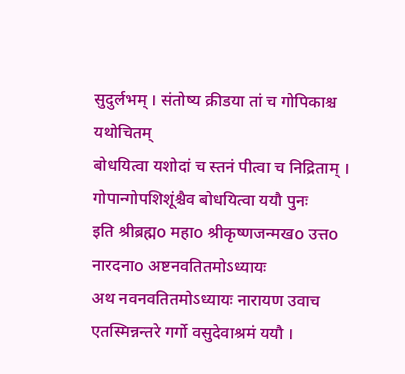सुदुर्लभम् । संतोष्य क्रीडया तां च गोपिकाश्च यथोचितम्
बोधयित्वा यशोदां च स्तनं पीत्वा च निद्रिताम् । गोपान्गोपशिशूंश्चैव बोधयित्वा ययौ पुनः
इति श्रीब्रह्मo महाo श्रीकृष्णजन्मखo उत्तo नारदनाo अष्टनवतितमोऽध्यायः
अथ नवनवतितमोऽध्यायः नारायण उवाच एतस्मिन्नन्तरे गर्गो वसुदेवाश्रमं ययौ ।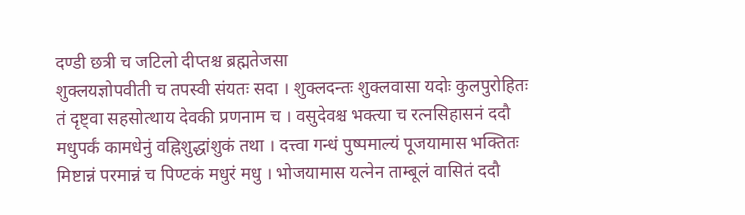दण्डी छत्री च जटिलो दीप्तश्च ब्रह्मतेजसा
शुक्लयज्ञोपवीती च तपस्वी संयतः सदा । शुक्लदन्तः शुक्लवासा यदोः कुलपुरोहितः
तं दृष्ट्वा सहसोत्थाय देवकी प्रणनाम च । वसुदेवश्च भक्त्या च रत्नसिहासनं ददौ
मधुपर्कं कामधेनुं वह्निशुद्धांशुकं तथा । दत्त्वा गन्धं पुष्पमाल्यं पूजयामास भक्तितः
मिष्टान्नं परमान्नं च पिण्टकं मधुरं मधु । भोजयामास यत्नेन ताम्बूलं वासितं ददौ